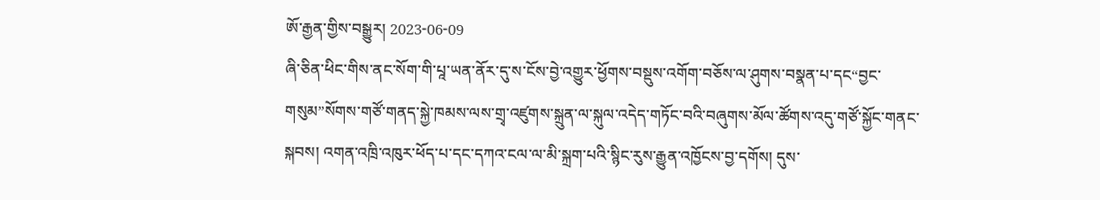ཨོ་རྒྱན་གྱིས་བསྒྱུར། 2023-06-09
ཞི་ཅིན་ཕིང་གིས་ནང་སོག་གི་པཱ་ཡན་ནོར་དུ་ས་ངོས་བྱེ་འགྱུར་ཕྱོགས་བསྡུས་འགོག་བཅོས་ལ་ཤུགས་བསྣན་པ་དང“བྱང་གསུམ”སོགས་གཙོ་གནད་སྐྱེ་ཁམས་ལས་གྲྭ་འཛུགས་སྐྲུན་ལ་སྐུལ་འདེད་གཏོང་བའི་བཞུགས་མོལ་ཚོགས་འདུ་གཙོ་སྐྱོང་གནང་སྐབས། འགན་འཁྲི་འཁུར་ཕོད་པ་དང་དཀའ་ངལ་ལ་མི་སྐྲག་པའི་སྙིང་རུས་རྒྱུན་འཁྱོངས་བྱ་དགོས། དུས་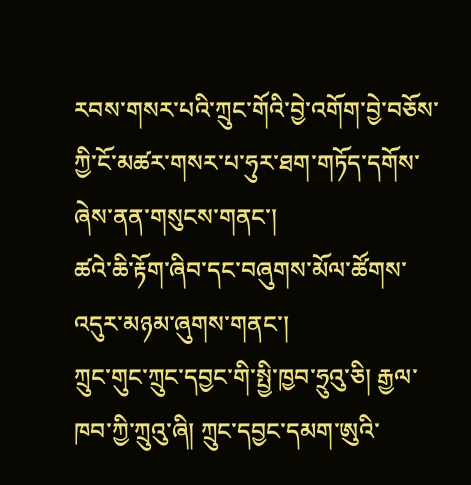རབས་གསར་པའི་ཀྲུང་གོའི་བྱེ་འགོག་བྱེ་བཅོས་ཀྱི་ངོ་མཚར་གསར་པ་ཧུར་ཐག་གཏོད་དགོས་ཞེས་ནན་གསུངས་གནང་།
ཚའེ་ཆི་རྟོག་ཞིབ་དང་བཞུགས་མོལ་ཚོགས་འདུར་མཉམ་ཞུགས་གནང་།
ཀྲུང་གུང་ཀྲུང་དབྱང་གི་སྤྱི་ཁྱབ་ཧྲུའུ་ཅི། རྒྱལ་ཁབ་ཀྱི་ཀྲུའུ་ཞི། ཀྲུང་དབྱང་དམག་ཨུའི་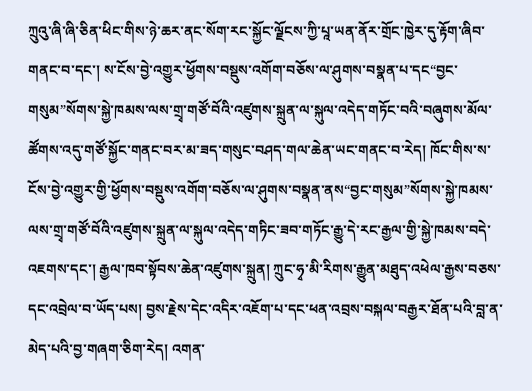ཀྲུའུ་ཞི་ཞི་ཅིན་ཕིང་གིས་ཉེ་ཆར་ནང་སོག་རང་སྐྱོང་ལྗོངས་ཀྱི་པཱ་ཡན་ནོར་གྲོང་ཁྱེར་དུ་རྟོག་ཞིབ་གནང་བ་དང་། ས་ངོས་བྱེ་འགྱུར་ཕྱོགས་བསྡུས་འགོག་བཅོས་ལ་ཤུགས་བསྣན་པ་དང“བྱང་གསུམ”སོགས་སྐྱེ་ཁམས་ལས་གྲྭ་གཙོ་བོའི་འཛུགས་སྐྲུན་ལ་སྐུལ་འདེད་གཏོང་བའི་བཞུགས་མོལ་ཚོགས་འདུ་གཙོ་སྐྱོང་གནང་བར་མ་ཟད་གསུང་བཤད་གལ་ཆེན་ཡང་གནང་བ་རེད། ཁོང་གིས་ས་ངོས་བྱེ་འགྱུར་གྱི་ཕྱོགས་བསྡུས་འགོག་བཅོས་ལ་ཤུགས་བསྣན་ནས“བྱང་གསུམ”སོགས་སྐྱེ་ཁམས་ལས་གྲྭ་གཙོ་བོའི་འཛུགས་སྐྲུན་ལ་སྐུལ་འདེད་གཏིང་ཟབ་གཏོང་རྒྱུ་དེ་རང་རྒྱལ་གྱི་སྐྱེ་ཁམས་བདེ་འཇགས་དང་། རྒྱལ་ཁབ་སྟོབས་ཆེན་འཛུགས་སྐྲུན། ཀྲུང་ཧྭ་མི་རིགས་རྒྱུན་མཐུད་འཕེལ་རྒྱས་བཅས་དང་འབྲེལ་བ་ཡོད་པས། བྱས་རྗེས་དེང་འདིར་འཇོག་པ་དང་ཕན་འབྲས་བསྐལ་བརྒྱར་ཐོན་པའི་བླ་ན་མེད་པའི་བྱ་གཞག་ཅིག་རེད། འགན་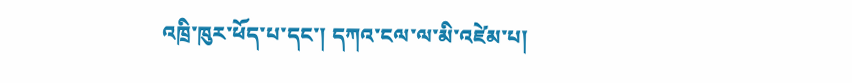འཁྲི་ཁུར་ཕོད་པ་དང་། དཀའ་ངལ་ལ་མི་འཛེམ་པ།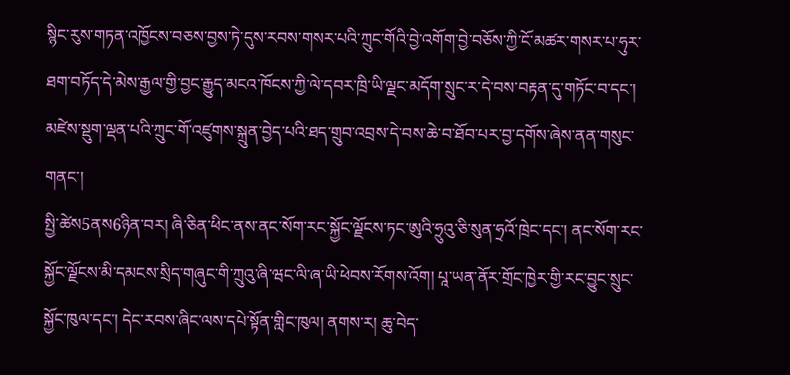སྙིང་རུས་གཏན་འཁྱོངས་བཅས་བྱས་ཏེ་དུས་རབས་གསར་པའི་ཀྲུང་གོའི་བྱེ་འགོག་བྱེ་བཅོས་ཀྱི་ངོ་མཚར་གསར་པ་ཧུར་ཐག་བཏོད་དེ་མེས་རྒྱལ་གྱི་བྱང་རྒྱུད་མངའ་ཁོངས་ཀྱི་ལེ་དབར་ཁྲི་ཡི་ལྗང་མདོག་སྲུང་ར་དེ་བས་བརྟན་དུ་གཏོང་བ་དང་། མཛེས་སྡུག་ལྡན་པའི་ཀྲུང་གོ་འཛུགས་སྐྲུན་བྱེད་པའི་ཐད་གྲུབ་འབྲས་དེ་བས་ཆེ་བ་ཐོབ་པར་བྱ་དགོས་ཞེས་ནན་གསུང་གནང་།
སྤྱི་ཚེས5ནས6ཉིན་བར། ཞི་ཅིན་ཕིང་ནས་ནང་སོག་རང་སྐྱོང་ལྗོངས་ཏང་ཨུའི་ཧྲུའུ་ཅི་སུན་ཧྲའོ་ཁྲེང་དང་། ནང་སོག་རང་སྐྱོང་ལྗོངས་མི་དམངས་སྲིད་གཞུང་གི་ཀྲུའུ་ཞི་ཝང་ལི་ཞ་ཡི་ཕེབས་རོགས་འོག། པཱ་ཡན་ནོར་གྲོང་ཁྱེར་གྱི་རང་བྱུང་སྲུང་སྐྱོང་ཁུལ་དང་། དེང་རབས་ཞིང་ལས་དཔེ་སྟོན་གླིང་ཁུལ། ནགས་ར། ཆུ་བེད་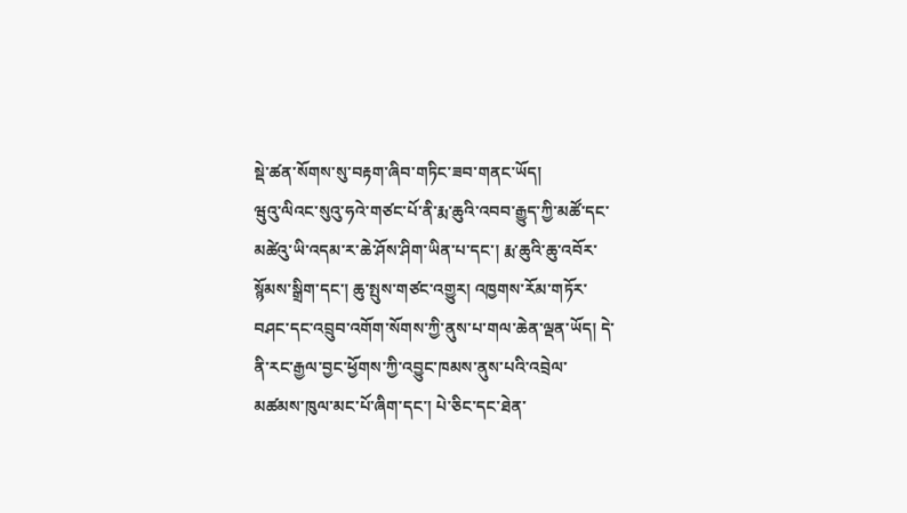སྡེ་ཚན་སོགས་སུ་བརྟག་ཞིབ་གཏིང་ཟབ་གནང་ཡོད།
ཝུའུ་ལིའང་སུའུ་ཧའེ་གཙང་པོ་ནི་རྨ་ཆུའི་འབབ་རྒྱུད་ཀྱི་མཚོ་དང་མཚེའུ་ཡི་འདམ་ར་ཆེ་ཤོས་ཤིག་ཡིན་པ་དང་། རྨ་ཆུའི་ཆུ་འབོར་སྙོམས་སྒྲིག་དང་། ཆུ་སྤུས་གཙང་འགྱུར། འཁྱགས་རོམ་གཏོར་བཤང་དང་འབྲུབ་འགོག་སོགས་ཀྱི་ནུས་པ་གལ་ཆེན་ལྡན་ཡོད། དེ་ནི་རང་རྒྱལ་བྱང་ཕྱོགས་ཀྱི་འབྱུང་ཁམས་ནུས་པའི་འབྲེལ་མཚམས་ཁུལ་མང་པོ་ཞིག་དང་། པེ་ཅིང་དང་ཐེན་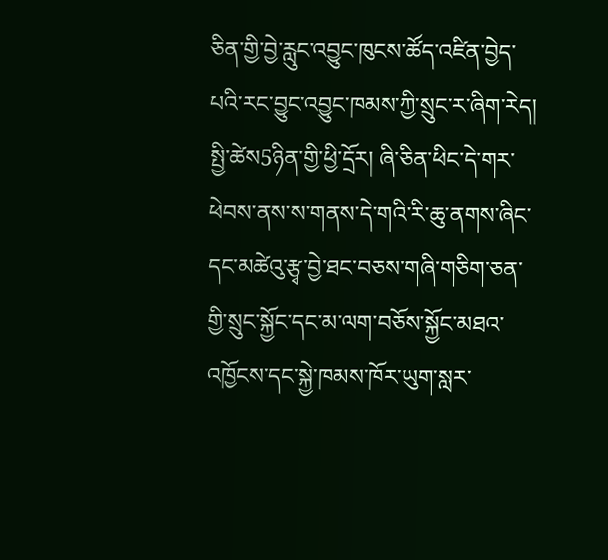ཅིན་གྱི་བྱེ་རླུང་འབྱུང་ཁུངས་ཚོད་འཛིན་བྱེད་པའི་རང་བྱུང་འབྱུང་ཁམས་ཀྱི་སྲུང་ར་ཞིག་རེད། སྤྱི་ཚེས5ཉིན་གྱི་ཕྱི་དྲོར། ཞི་ཅིན་ཕིང་དེ་གར་ཕེབས་ནས་ས་གནས་དེ་གའི་རི་ཆུ་ནགས་ཞིང་དང་མཚེའུ་རྩྭ་བྱེ་ཐང་བཅས་གཞི་གཅིག་ཅན་གྱི་སྲུང་སྐྱོང་དང་མ་ལག་བཅོས་སྐྱོང་མཐའ་འཁྱོངས་དང་སྐྱེ་ཁམས་ཁོར་ཡུག་སླར་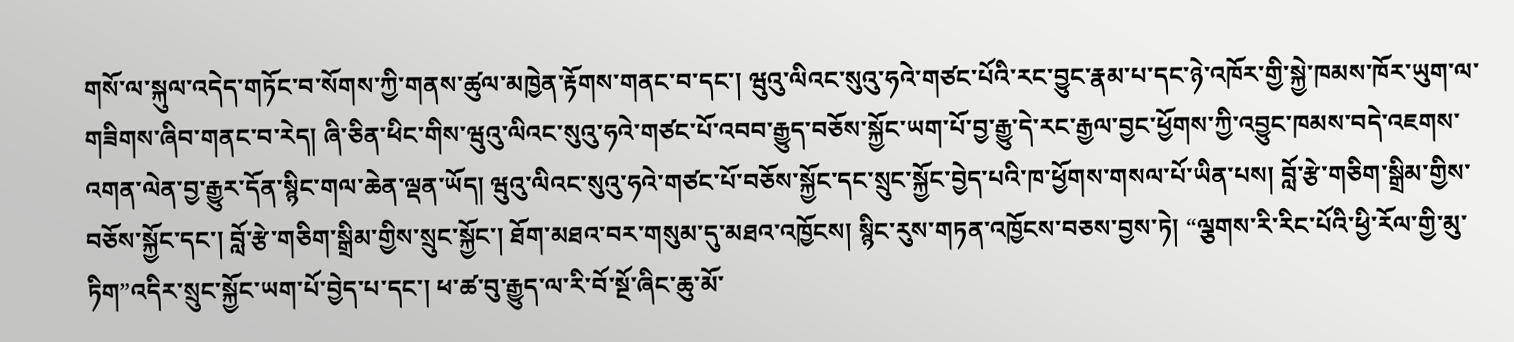གསོ་ལ་སྐུལ་འདེད་གཏོང་བ་སོགས་ཀྱི་གནས་ཚུལ་མཁྱེན་རྟོགས་གནང་བ་དང་། ཝུའུ་ལིའང་སུའུ་ཧའེ་གཙང་པོའི་རང་བྱུང་རྣམ་པ་དང་ཉེ་འཁོར་གྱི་སྐྱེ་ཁམས་ཁོར་ཡུག་ལ་གཟིགས་ཞིབ་གནང་བ་རེད། ཞི་ཅིན་ཕིང་གིས་ཝུའུ་ལིའང་སུའུ་ཧའེ་གཙང་པོ་འབབ་རྒྱུད་བཅོས་སྐྱོང་ཡག་པོ་བྱ་རྒྱུ་དེ་རང་རྒྱལ་བྱང་ཕྱོགས་ཀྱི་འབྱུང་ཁམས་བདེ་འཇགས་འགན་ལེན་བྱ་རྒྱུར་དོན་སྙིང་གལ་ཆེན་ལྡན་ཡོད། ཝུའུ་ལིའང་སུའུ་ཧའེ་གཙང་པོ་བཅོས་སྐྱོང་དང་སྲུང་སྐྱོང་བྱེད་པའི་ཁ་ཕྱོགས་གསལ་པོ་ཡིན་པས། བློ་རྩེ་གཅིག་སྒྲིམ་གྱིས་བཅོས་སྐྱོང་དང་། བློ་རྩེ་གཅིག་སྒྲིམ་གྱིས་སྲུང་སྐྱོང་། ཐོག་མཐའ་བར་གསུམ་དུ་མཐའ་འཁྱོངས། སྙིང་རུས་གཏན་འཁྱོངས་བཅས་བྱས་ཏེ། “ལྕགས་རི་རིང་པོའི་ཕྱི་རོལ་གྱི་མུ་ཏིག”འདིར་སྲུང་སྐྱོང་ཡག་པོ་བྱེད་པ་དང་། ཕ་ཚ་བུ་རྒྱུད་ལ་རི་བོ་སྔོ་ཞིང་ཆུ་མོ་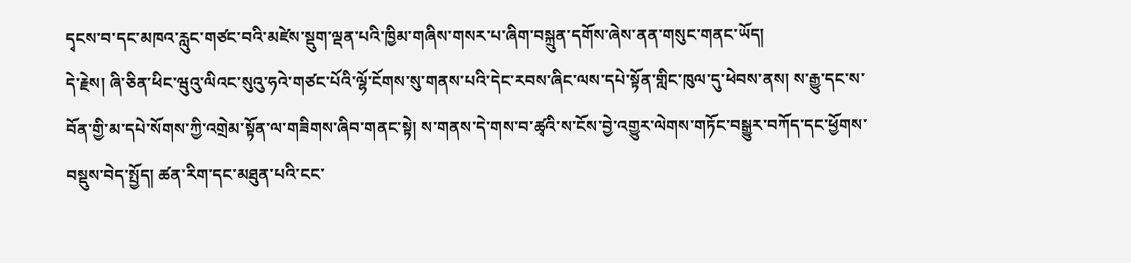དྭངས་བ་དང་མཁའ་རླུང་གཙང་བའི་མཛེས་སྡུག་ལྡན་པའི་ཁྱིམ་གཞིས་གསར་པ་ཞིག་བསྐྲུན་དགོས་ཞེས་ནན་གསུང་གནང་ཡོད།
དེ་རྗེས། ཞི་ཅིན་ཕིང་ཝུའུ་ལིའང་སུའུ་ཧའེ་གཙང་པོའི་ལྷོ་ངོགས་སུ་གནས་པའི་དེང་རབས་ཞིང་ལས་དཔེ་སྟོན་གླིང་ཁུལ་དུ་ཕེབས་ནས། ས་རྒྱུ་དང་ས་བོན་གྱི་མ་དཔེ་སོགས་ཀྱི་འགྲེམ་སྟོན་ལ་གཟིགས་ཞིབ་གནང་སྟེ། ས་གནས་དེ་གས་བ་ཚྭའི་ས་ངོས་བྱེ་འགྱུར་ལེགས་གཏོང་བསྒྱུར་བཀོད་དང་ཕྱོགས་བསྡུས་བེད་སྤྱོད། ཚན་རིག་དང་མཐུན་པའི་ངང་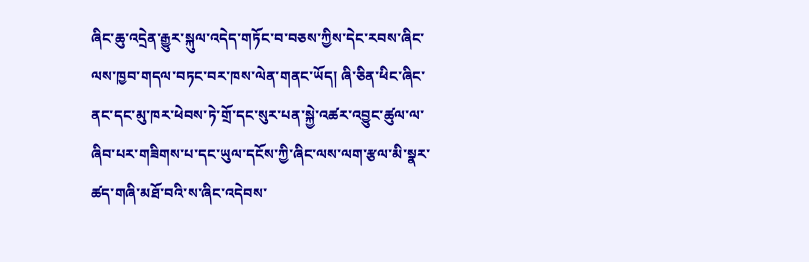ཞིང་ཆུ་འདྲེན་རྒྱུར་སྐུལ་འདེད་གཏོང་བ་བཅས་ཀྱིས་དེང་རབས་ཞིང་ལས་ཁྱབ་གདལ་བཏང་བར་ཁས་ལེན་གནང་ཡོད། ཞི་ཅིན་ཕིང་ཞིང་ནང་དང་མུ་ཁར་ཕེབས་ཏེ་གྲོ་དང་སུར་པན་སྐྱེ་འཚར་འབྱུང་ཚུལ་ལ་ཞིབ་པར་གཟིགས་པ་དང་ཡུལ་དངོས་ཀྱི་ཞིང་ལས་ལག་རྩལ་མི་སྣར་ཚད་གཞི་མཐོ་བའི་ས་ཞིང་འདེབས་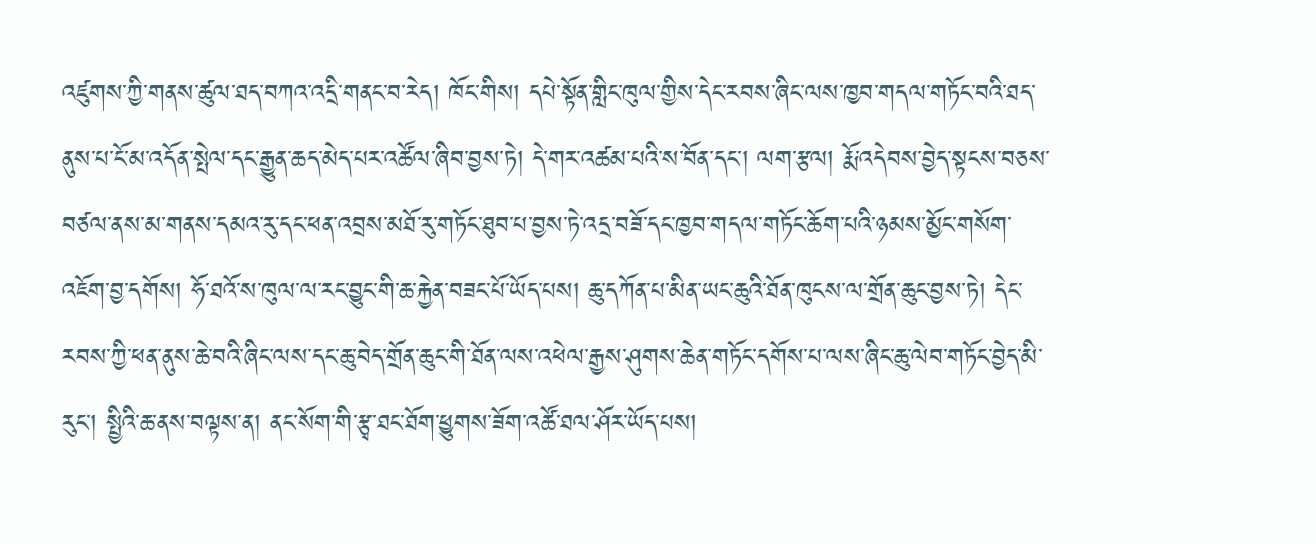འཛུགས་ཀྱི་གནས་ཚུལ་ཐད་བཀའ་འདྲི་གནང་བ་རེད། ཁོང་གིས། དཔེ་སྟོན་གླིང་ཁུལ་གྱིས་དེང་རབས་ཞིང་ལས་ཁྱབ་གདལ་གཏོང་བའི་ཐད་ནུས་པ་ངོ་མ་འདོན་སྤེལ་དང་རྒྱུན་ཆད་མེད་པར་འཚོལ་ཞིབ་བྱས་ཏེ། དེ་གར་འཚམ་པའི་ས་བོན་དང་། ལག་རྩལ། རྨོ་འདེབས་བྱེད་སྟངས་བཅས་བཙལ་ནས་མ་གནས་དམའ་རུ་དང་ཕན་འབྲས་མཐོ་རུ་གཏོང་ཐུབ་པ་བྱས་ཏེ་འདྲ་བཟོ་དང་ཁྱབ་གདལ་གཏོང་ཆོག་པའི་ཉམས་མྱོང་གསོག་འཇོག་བྱ་དགོས། ཧོ་ཐའོ་ས་ཁུལ་ལ་རང་བྱུང་གི་ཆ་རྐྱེན་བཟང་པོ་ཡོད་པས། ཆུ་དཀོན་པ་མིན་ཡང་ཆུའི་ཐོན་ཁུངས་ལ་གྲོན་ཆུང་བྱས་ཏེ། དེང་རབས་ཀྱི་ཕན་ནུས་ཆེ་བའི་ཞིང་ལས་དང་ཆུ་བེད་གྲོན་ཆུང་གི་ཐོན་ལས་འཕེལ་རྒྱས་ཤུགས་ཆེན་གཏོང་དགོས་པ་ལས་ཞིང་ཆུ་ལེབ་གཏོང་བྱེད་མི་རུང་། སྤྱིའི་ཆ་ནས་བལྟས་ན། ནང་སོག་གི་རྩྭ་ཐང་ཐོག་ཕྱུགས་ཟོག་འཚོ་ཐལ་ཤོར་ཡོད་པས།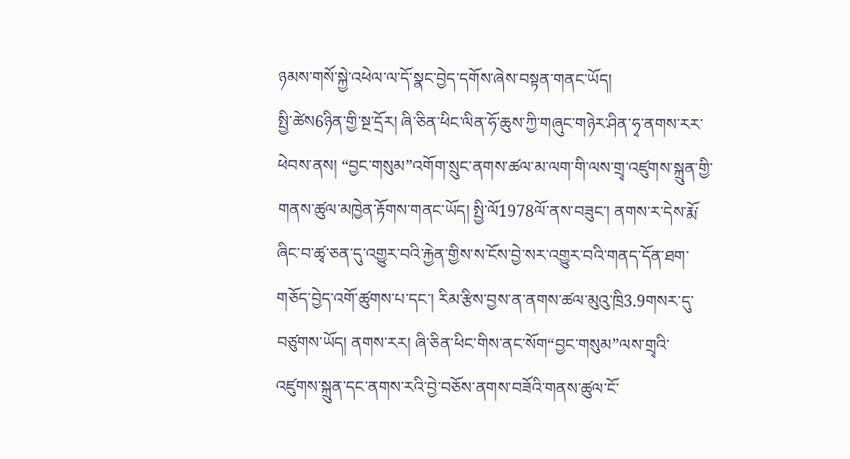ཉམས་གསོ་སྐྱེ་འཕེལ་ལ་དོ་སྣང་བྱེད་དགོས་ཞེས་བསྟན་གནང་ཡོད།
སྤྱི་ཚེས6ཉིན་གྱི་སྔ་དྲོར། ཞི་ཅིན་ཕིང་ལིན་ཧོ་ཆུས་ཀྱི་གཞུང་གཉེར་ཤིན་ཧྭ་ནགས་རར་ཕེབས་ནས། “བྱང་གསུམ”འགོག་སྲུང་ནགས་ཚལ་མ་ལག་གི་ལས་གྲྭ་འཛུགས་སྐྲུན་གྱི་གནས་ཚུལ་མཁྱེན་རྟོགས་གནང་ཡོད། སྤྱི་ལོ1978ལོ་ནས་བཟུང་། ནགས་ར་དེས་རྨོ་ཞིང་བ་ཚྭ་ཅན་དུ་འགྱུར་བའི་རྐྱེན་གྱིས་ས་ངོས་བྱེ་སར་འགྱུར་བའི་གནད་དོན་ཐག་གཅོད་བྱེད་འགོ་ཚུགས་པ་དང་། རིམ་རྩིས་བྱས་ན་ནགས་ཚལ་མུའུ་ཁྲི3.9གསར་དུ་བཙུགས་ཡོད། ནགས་རར། ཞི་ཅིན་ཕིང་གིས་ནང་སོག“བྱང་གསུམ”ལས་གྲྭའི་འཛུགས་སྐྲུན་དང་ནགས་རའི་བྱེ་བཅོས་ནགས་བཟོའི་གནས་ཚུལ་ངོ་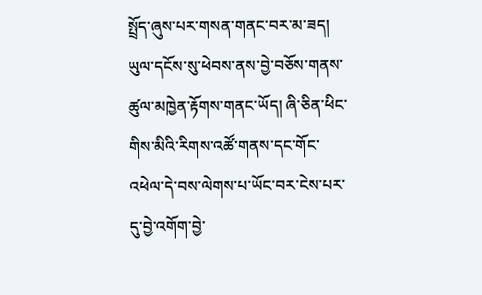སྤྲོད་ཞུས་པར་གསན་གནང་བར་མ་ཟད། ཡུལ་དངོས་སུ་ཕེབས་ནས་བྱེ་བཅོས་གནས་ཚུལ་མཁྱེན་རྟོགས་གནང་ཡོད། ཞི་ཅིན་ཕིང་གིས་མིའི་རིགས་འཚོ་གནས་དང་གོང་འཕེལ་དེ་བས་ལེགས་པ་ཡོང་བར་ངེས་པར་དུ་བྱེ་འགོག་བྱེ་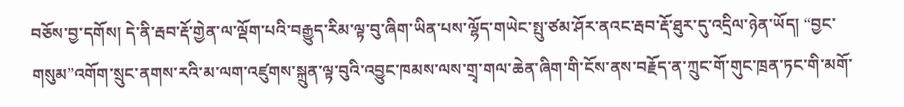བཅོས་བྱ་དགོས། དེ་ནི་རྦབ་རྡོ་གྱེན་ལ་ལྡོག་པའི་བརྒྱུད་རིམ་ལྟ་བུ་ཞིག་ཡིན་པས་ལྷོད་གཡེང་སྤུ་ཙམ་ཤོར་ནའང་རྦབ་རྡོ་ཐུར་དུ་འདྲིལ་ཉེན་ཡོད། “བྱང་གསུམ”འགོག་སྲུང་ནགས་རའི་མ་ལག་འཛུགས་སྐྲུན་ལྟ་བུའི་འབྱུང་ཁམས་ལས་གྲྭ་གལ་ཆེན་ཞིག་གི་ངོས་ནས་བརྗོད་ན་ཀྲུང་གོ་གུང་ཁྲན་ཏང་གི་མགོ་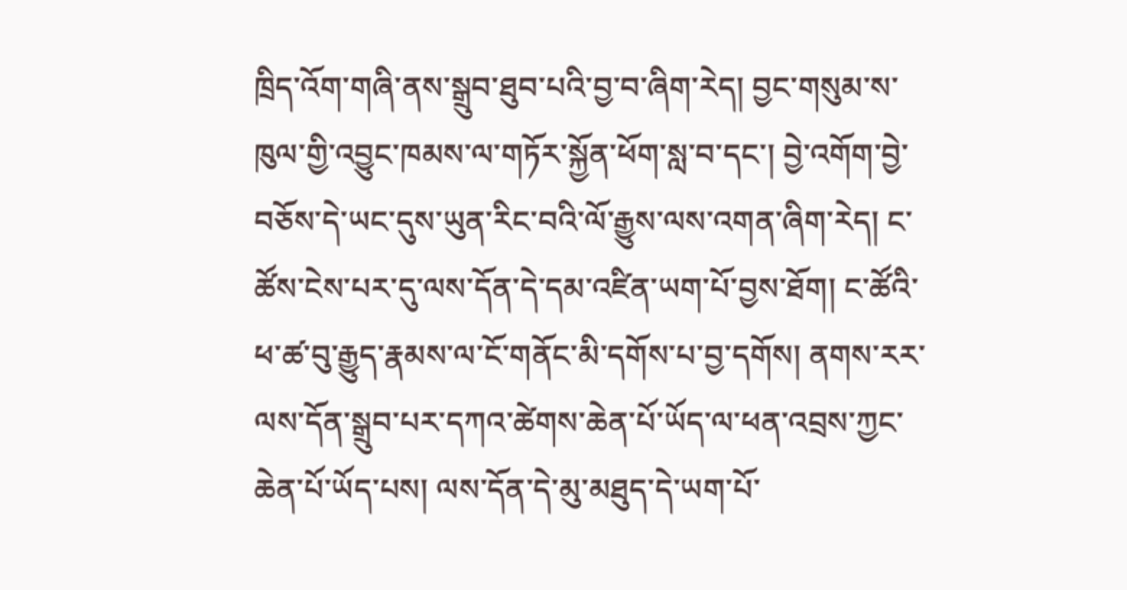ཁྲིད་འོག་གཞི་ནས་སྒྲུབ་ཐུབ་པའི་བྱ་བ་ཞིག་རེད། བྱང་གསུམ་ས་ཁུལ་གྱི་འབྱུང་ཁམས་ལ་གཏོར་སྐྱོན་ཕོག་སླ་བ་དང་། བྱེ་འགོག་བྱེ་བཅོས་དེ་ཡང་དུས་ཡུན་རིང་བའི་ལོ་རྒྱུས་ལས་འགན་ཞིག་རེད། ང་ཚོས་ངེས་པར་དུ་ལས་དོན་དེ་དམ་འཛིན་ཡག་པོ་བྱས་ཐོག། ང་ཚོའི་ཕ་ཚ་བུ་རྒྱུད་རྣམས་ལ་ངོ་གནོང་མི་དགོས་པ་བྱ་དགོས། ནགས་རར་ལས་དོན་སྒྲུབ་པར་དཀའ་ཚེགས་ཆེན་པོ་ཡོད་ལ་ཕན་འབྲས་ཀྱང་ཆེན་པོ་ཡོད་པས། ལས་དོན་དེ་མུ་མཐུད་དེ་ཡག་པོ་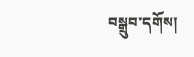བསྒྲུབ་དགོས།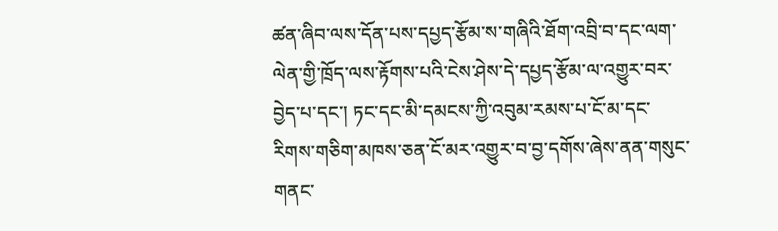ཚན་ཞིབ་ལས་དོན་པས་དཔྱད་རྩོམ་ས་གཞིའི་ཐོག་འབྲི་བ་དང་ལག་ལེན་གྱི་ཁྲོད་ལས་རྟོགས་པའི་ངེས་ཤེས་དེ་དཔྱད་རྩོམ་ལ་འགྱུར་བར་བྱེད་པ་དང་། ཏང་དང་མི་དམངས་ཀྱི་འབུམ་རམས་པ་ངོ་མ་དང་རིགས་གཅིག་མཁས་ཅན་ངོ་མར་འགྱུར་བ་བྱ་དགོས་ཞེས་ནན་གསུང་གནང་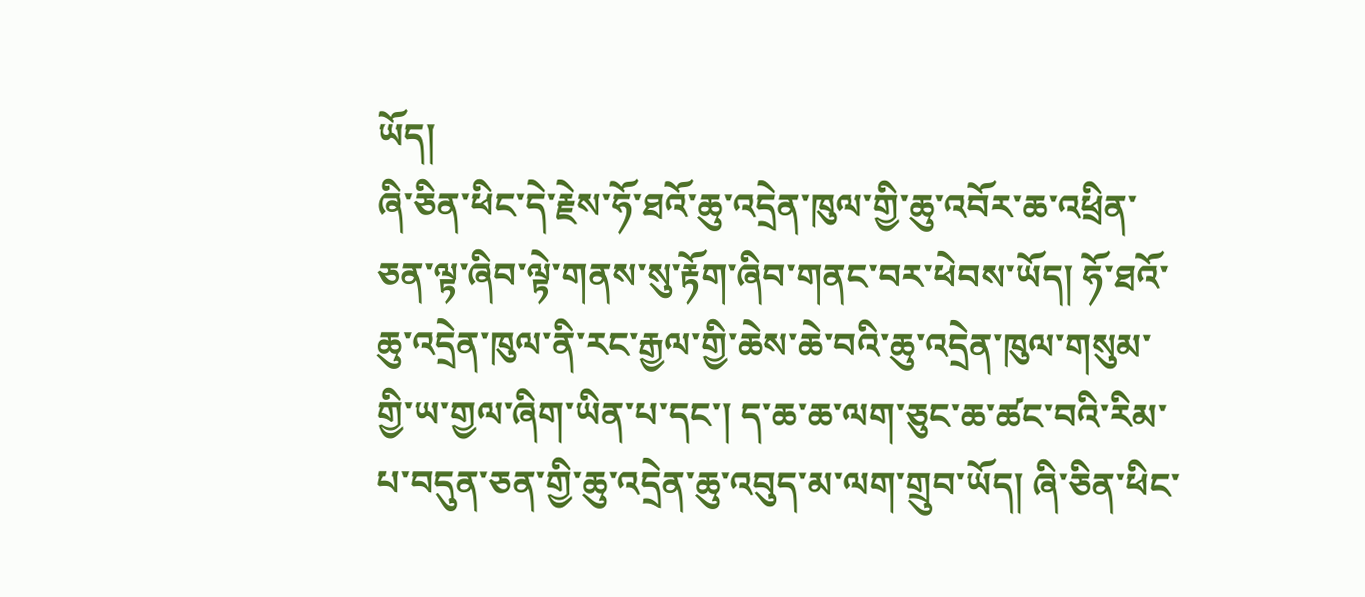ཡོད།
ཞི་ཅིན་ཕིང་དེ་རྗེས་ཧོ་ཐའོ་ཆུ་འདྲེན་ཁུལ་གྱི་ཆུ་འབོར་ཆ་འཕྲིན་ཅན་ལྟ་ཞིབ་ལྟེ་གནས་སུ་རྟོག་ཞིབ་གནང་བར་ཕེབས་ཡོད། ཧོ་ཐའོ་ཆུ་འདྲེན་ཁུལ་ནི་རང་རྒྱལ་གྱི་ཆེས་ཆེ་བའི་ཆུ་འདྲེན་ཁུལ་གསུམ་གྱི་ཡ་གྱལ་ཞིག་ཡིན་པ་དང་། ད་ཆ་ཆ་ལག་ཅུང་ཆ་ཚང་བའི་རིམ་པ་བདུན་ཅན་གྱི་ཆུ་འདྲེན་ཆུ་འབུད་མ་ལག་གྲུབ་ཡོད། ཞི་ཅིན་ཕིང་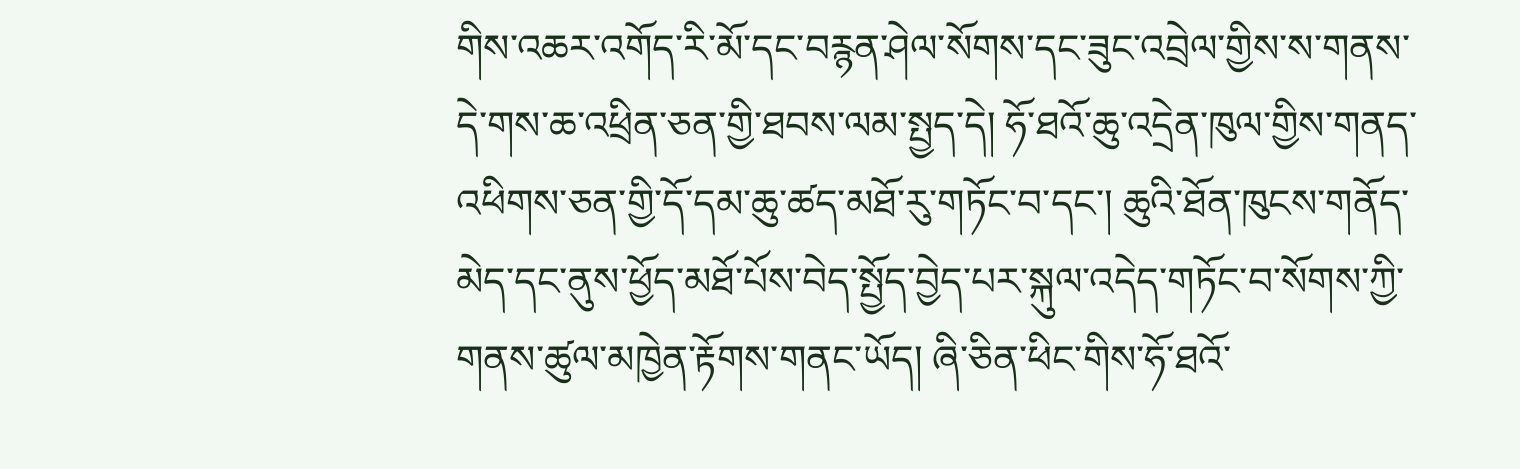གིས་འཆར་འགོད་རི་མོ་དང་བརྙན་ཤེལ་སོགས་དང་ཟུང་འབྲེལ་གྱིས་ས་གནས་དེ་གས་ཆ་འཕྲིན་ཅན་གྱི་ཐབས་ལམ་སྤྱད་དེ། ཧོ་ཐའོ་ཆུ་འདྲེན་ཁུལ་གྱིས་གནད་འཕིགས་ཅན་གྱི་དོ་དམ་ཆུ་ཚད་མཐོ་རུ་གཏོང་བ་དང་། ཆུའི་ཐོན་ཁུངས་གནོད་མེད་དང་ནུས་ཕྱོད་མཐོ་པོས་བེད་སྤྱོད་བྱེད་པར་སྐུལ་འདེད་གཏོང་བ་སོགས་ཀྱི་གནས་ཚུལ་མཁྱེན་རྟོགས་གནང་ཡོད། ཞི་ཅིན་ཕིང་གིས་ཧོ་ཐའོ་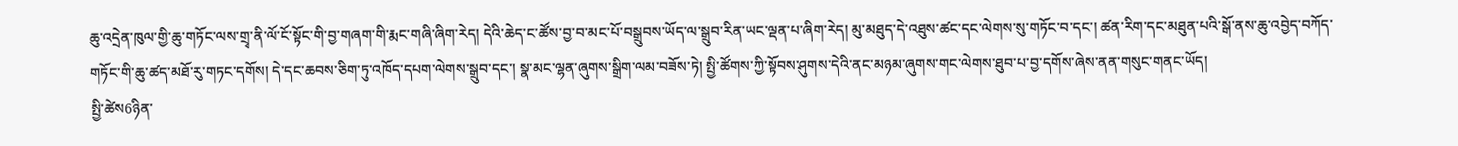ཆུ་འདྲེན་ཁུལ་གྱི་ཆུ་གཏོང་ལས་གྲྭ་ནི་ལོ་ངོ་སྟོང་གི་བྱ་གཞག་གི་རྨང་གཞི་ཞིག་རེད། དེའི་ཆེད་ང་ཚོས་བྱ་བ་མང་པོ་བསྒྲུབས་ཡོད་ལ་སྒྲུབ་རིན་ཡང་ལྡན་པ་ཞིག་རེད། མུ་མཐུད་དེ་འཐུས་ཚང་དང་ལེགས་སུ་གཏོང་བ་དང་། ཚན་རིག་དང་མཐུན་པའི་སྒོ་ནས་ཆུ་འབྱེད་བཀོད་གཏོང་གི་ཆུ་ཚད་མཐོ་རུ་གཏང་དགོས། དེ་དང་ཆབས་ཅིག་ཏུ་འཁོད་དཔག་ལེགས་སྒྲུབ་དང་། སྣ་མང་ལྷན་ཞུགས་སྒྲིག་ལམ་བཟོས་ཏེ། སྤྱི་ཚོགས་ཀྱི་སྟོབས་ཤུགས་དེའི་ནང་མཉམ་ཞུགས་གང་ལེགས་ཐུབ་པ་བྱ་དགོས་ཞེས་ནན་གསུང་གནང་ཡོད།
སྤྱི་ཚེས6ཉིན་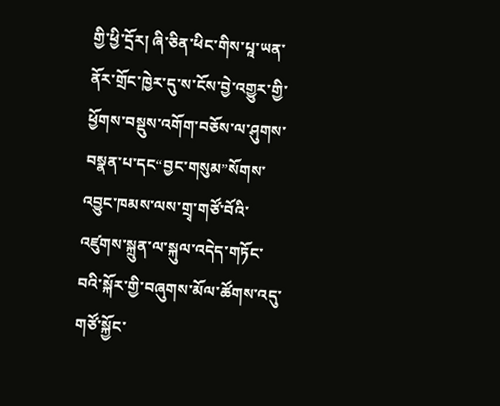གྱི་ཕྱི་དྲོར། ཞི་ཅིན་ཕིང་གིས་པཱ་ཡན་ནོར་གྲོང་ཁྱེར་དུ་ས་ངོས་བྱེ་འགྱུར་གྱི་ཕྱོགས་བསྡུས་འགོག་བཅོས་ལ་ཤུགས་བསྣན་པ་དང“བྱང་གསུམ”སོགས་འབྱུང་ཁམས་ལས་གྲྭ་གཙོ་བོའི་འཛུགས་སྐྲུན་ལ་སྐུལ་འདེད་གཏོང་བའི་སྐོར་གྱི་བཞུགས་མོལ་ཚོགས་འདུ་གཙོ་སྐྱོང་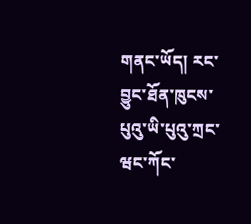གནང་ཡོད། རང་བྱུང་ཐོན་ཁུངས་པུའུ་ཡི་པུའུ་ཀྲང་ཝང་ཀོང་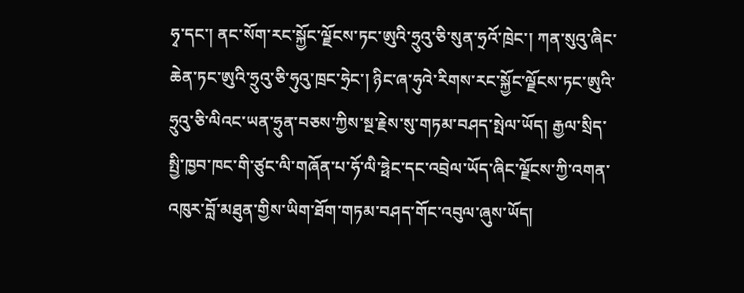ཧྭ་དང་། ནང་སོག་རང་སྐྱོང་ལྗོངས་ཏང་ཨུའི་ཧྲུའུ་ཅི་སུན་ཧྲའོ་ཁྲེང་། ཀན་སུའུ་ཞིང་ཆེན་ཏང་ཨུའི་ཧྲུའུ་ཅི་ཧུའུ་ཁྲང་ཧྲེང་། ཉིང་ཞ་ཧུའེ་རིགས་རང་སྐྱོང་ལྗོངས་ཏང་ཨུའི་ཧྲུའུ་ཅི་ལིའང་ཡན་ཧྲུན་བཅས་ཀྱིས་སྔ་རྗེས་སུ་གཏམ་བཤད་སྤེལ་ཡོད། རྒྱལ་སྲིད་སྤྱི་ཁྱབ་ཁང་གི་ཙུང་ལི་གཞོན་པ་ཧོ་ལི་ཧྥེང་དང་འབྲེལ་ཡོད་ཞིང་ལྗོངས་ཀྱི་འགན་འཁུར་བློ་མཐུན་གྱིས་ཡིག་ཐོག་གཏམ་བཤད་གོང་འབུལ་ཞུས་ཡོད།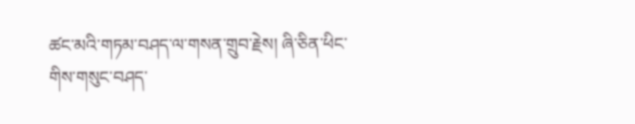ཚང་མའི་གཏམ་བཤད་ལ་གསན་གྲུབ་རྗེས། ཞི་ཅིན་ཕིང་གིས་གསུང་བཤད་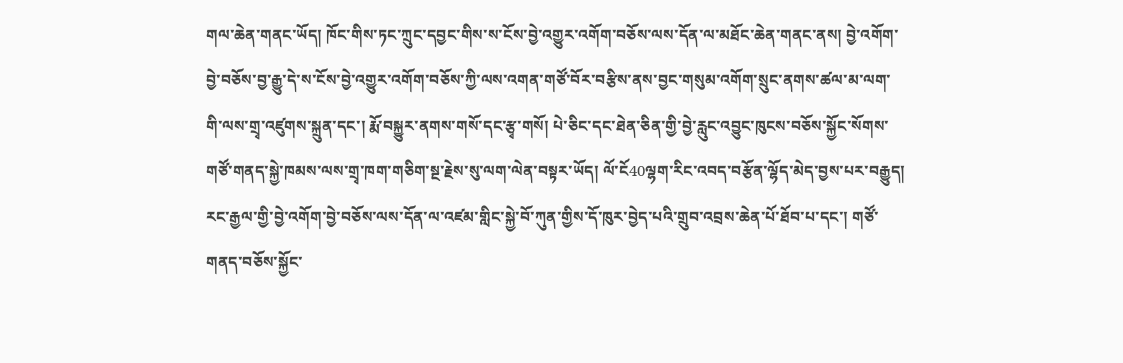གལ་ཆེན་གནང་ཡོད། ཁོང་གིས་ཏང་ཀྲུང་དབྱང་གིས་ས་ངོས་བྱེ་འགྱུར་འགོག་བཅོས་ལས་དོན་ལ་མཐོང་ཆེན་གནང་ནས། བྱེ་འགོག་བྱེ་བཅོས་བྱ་རྒྱུ་དེ་ས་ངོས་བྱེ་འགྱུར་འགོག་བཅོས་ཀྱི་ལས་འགན་གཙོ་བོར་བརྩིས་ནས་བྱང་གསུམ་འགོག་སྲུང་ནགས་ཚལ་མ་ལག་གི་ལས་གྲྭ་འཛུགས་སྐྲུན་དང་། རྨོ་བསྐྱུར་ནགས་གསོ་དང་རྩྭ་གསོ། པེ་ཅིང་དང་ཐེན་ཅིན་གྱི་བྱེ་རླུང་འབྱུང་ཁུངས་བཅོས་སྐྱོང་སོགས་གཙོ་གནད་སྐྱེ་ཁམས་ལས་གྲྭ་ཁག་གཅིག་སྔ་རྗེས་སུ་ལག་ལེན་བསྟར་ཡོད། ལོ་ངོ40ལྷག་རིང་འབད་བརྩོན་ལྷོད་མེད་བྱས་པར་བརྒྱུད། རང་རྒྱལ་གྱི་བྱེ་འགོག་བྱེ་བཅོས་ལས་དོན་ལ་འཛམ་གླིང་སྐྱེ་བོ་ཀུན་གྱིས་དོ་ཁུར་བྱེད་པའི་གྲུབ་འབྲས་ཆེན་པོ་ཐོབ་པ་དང་། གཙོ་གནད་བཅོས་སྐྱོང་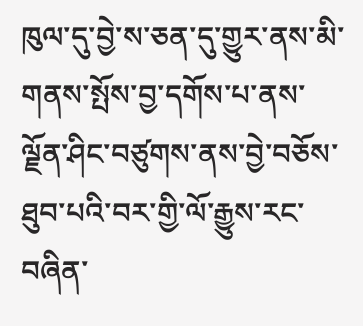ཁུལ་དུ་བྱེ་ས་ཅན་དུ་གྱུར་ནས་མི་གནས་སྤོས་བྱ་དགོས་པ་ནས་ལྗོན་ཤིང་བཙུགས་ནས་བྱེ་བཅོས་ཐུབ་པའི་བར་གྱི་ལོ་རྒྱུས་རང་བཞིན་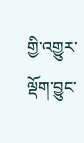གྱི་འགྱུར་ལྡོག་བྱུང་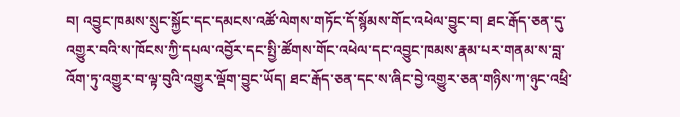བ། འབྱུང་ཁམས་སྲུང་སྐྱོང་དང་དམངས་འཚོ་ལེགས་གཏོང་དོ་སྙོམས་གོང་འཕེལ་བྱུང་བ། ཐང་རྒོད་ཅན་དུ་འགྱུར་བའི་ས་ཁོངས་ཀྱི་དཔལ་འབྱོར་དང་སྤྱི་ཚོགས་གོང་འཕེལ་དང་འབྱུང་ཁམས་རྣམ་པར་གནམ་ས་བླ་འོག་ཏུ་འགྱུར་བ་ལྟ་བུའི་འགྱུར་ལྡོག་བྱུང་ཡོད། ཐང་རྒོད་ཅན་དང་ས་ཞིང་བྱེ་འགྱུར་ཅན་གཉིས་ཀ་ཉུང་འཕྲི་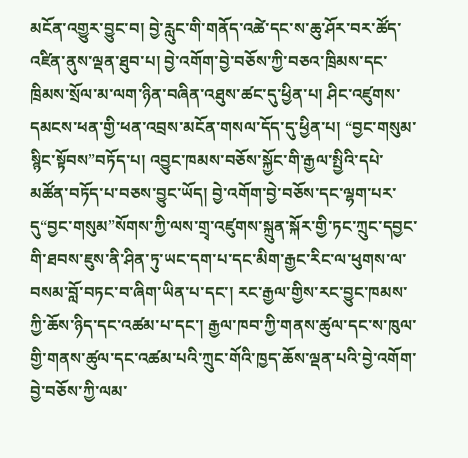མངོན་འགྱུར་བྱུང་བ། བྱེ་རླུང་གི་གནོད་འཚེ་དང་ས་ཆུ་ཤོར་བར་ཚོད་འཛིན་ནུས་ལྡན་ཐུབ་པ། བྱེ་འགོག་བྱེ་བཅོས་ཀྱི་བཅའ་ཁྲིམས་དང་ཁྲིམས་སྲོལ་མ་ལག་ཉིན་བཞིན་འཐུས་ཚང་དུ་ཕྱིན་པ། ཤིང་འཛུགས་དམངས་ཕན་གྱི་ཕན་འབྲས་མངོན་གསལ་དོད་དུ་ཕྱིན་པ། “བྱང་གསུམ་སྙིང་སྟོབས”བཏོད་པ། འབྱུང་ཁམས་བཅོས་སྐྱོང་གི་རྒྱལ་སྤྱིའི་དཔེ་མཚོན་བཏོད་པ་བཅས་བྱུང་ཡོད། བྱེ་འགོག་བྱེ་བཅོས་དང་ལྷག་པར་དུ“བྱང་གསུམ”སོགས་ཀྱི་ལས་གྲྭ་འཛུགས་སྐྲུན་སྐོར་གྱི་ཏང་ཀྲུང་དབྱང་གི་ཐབས་ཇུས་ནི་ཤིན་ཏུ་ཡང་དག་པ་དང་མིག་རྒྱང་རིང་ལ་ཕུགས་ལ་བསམ་བློ་བཏང་བ་ཞིག་ཡིན་པ་དང་། རང་རྒྱལ་གྱིས་རང་བྱུང་ཁམས་ཀྱི་ཆོས་ཉིད་དང་འཚམ་པ་དང་། རྒྱལ་ཁབ་ཀྱི་གནས་ཚུལ་དང་ས་ཁུལ་གྱི་གནས་ཚུལ་དང་འཚམ་པའི་ཀྲུང་གོའི་ཁྱད་ཆོས་ལྡན་པའི་བྱེ་འགོག་བྱེ་བཅོས་ཀྱི་ལམ་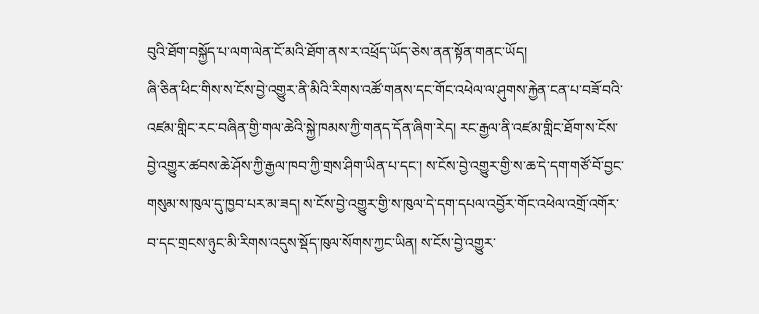བུའི་ཐོག་བསྐྱོད་པ་ལག་ལེན་ངོ་མའི་ཐོག་ནས་ར་འཕྲོད་ཡོད་ཅེས་ནན་སྟོན་གནང་ཡོད།
ཞི་ཅིན་ཕིང་གིས་ས་ངོས་བྱེ་འགྱུར་ནི་མིའི་རིགས་འཚོ་གནས་དང་གོང་འཕེལ་ལ་ཤུགས་རྐྱེན་ངན་པ་བཟོ་བའི་འཛམ་གླིང་རང་བཞིན་གྱི་གལ་ཆེའི་སྐྱེ་ཁམས་ཀྱི་གནད་དོན་ཞིག་རེད། རང་རྒྱལ་ནི་འཛམ་གླིང་ཐོག་ས་ངོས་བྱེ་འགྱུར་ཚབས་ཆེ་ཤོས་ཀྱི་རྒྱལ་ཁབ་ཀྱི་གྲས་ཤིག་ཡིན་པ་དང་། ས་ངོས་བྱེ་འགྱུར་གྱི་ས་ཆ་དེ་དག་གཙོ་བོ་བྱང་གསུམ་ས་ཁུལ་དུ་ཁྱབ་པར་མ་ཟད། ས་ངོས་བྱེ་འགྱུར་གྱི་ས་ཁུལ་དེ་དག་དཔལ་འབྱོར་གོང་འཕེལ་འགྲོ་འགོར་བ་དང་གྲངས་ཉུང་མི་རིགས་འདུས་སྡོད་ཁུལ་སོགས་ཀྱང་ཡིན། ས་ངོས་བྱེ་འགྱུར་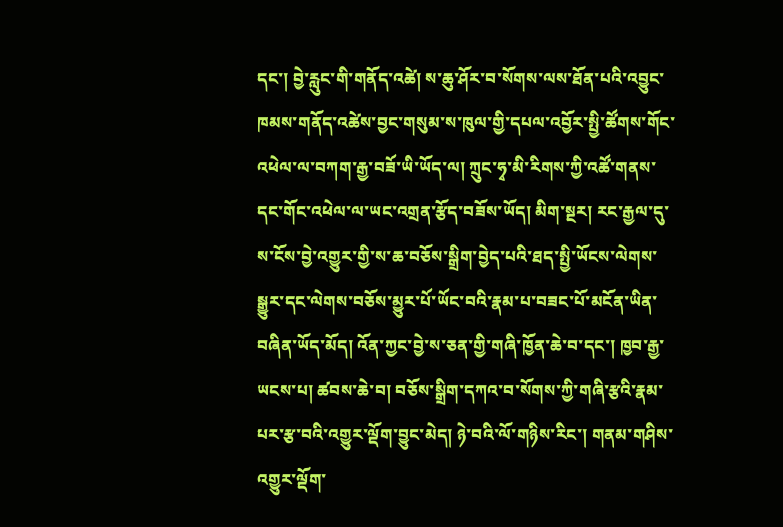དང་། བྱེ་རླུང་གི་གནོད་འཚེ། ས་ཆུ་ཤོར་བ་སོགས་ལས་ཐོན་པའི་འབྱུང་ཁམས་གནོད་འཚེས་བྱང་གསུམ་ས་ཁུལ་གྱི་དཔལ་འབྱོར་སྤྱི་ཚོགས་གོང་འཕེལ་ལ་བཀག་རྒྱ་བཟོ་ཡི་ཡོད་ལ། ཀྲུང་ཧྭ་མི་རིགས་ཀྱི་འཚོ་གནས་དང་གོང་འཕེལ་ལ་ཡང་འགྲན་རྩོད་བཟོས་ཡོད། མིག་སྔར། རང་རྒྱལ་དུ་ས་ངོས་བྱེ་འགྱུར་གྱི་ས་ཆ་བཅོས་སྒྲིག་བྱེད་པའི་ཐད་སྤྱི་ཡོངས་ལེགས་སྒྱུར་དང་ལེགས་བཅོས་མྱུར་པོ་ཡོང་བའི་རྣམ་པ་བཟང་པོ་མངོན་ཡིན་བཞིན་ཡོད་མོད། འོན་ཀྱང་བྱེ་ས་ཅན་གྱི་གཞི་ཁྱོན་ཆེ་བ་དང་། ཁྱབ་རྒྱ་ཡངས་པ། ཚབས་ཆེ་བ། བཅོས་སྒྲིག་དཀའ་བ་སོགས་ཀྱི་གཞི་རྩའི་རྣམ་པར་རྩ་བའི་འགྱུར་ལྡོག་བྱུང་མེད། ཉེ་བའི་ལོ་གཉིས་རིང་། གནམ་གཤིས་འགྱུར་ལྡོག་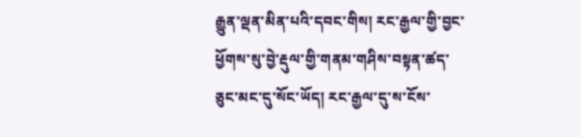རྒྱུན་ལྡན་མིན་པའི་དབང་གིས། རང་རྒྱལ་གྱི་བྱང་ཕྱོགས་སུ་བྱེ་རྡུལ་གྱི་གནམ་གཤིས་བསྟན་ཚད་ཅུང་མང་དུ་སོང་ཡོད། རང་རྒྱལ་དུ་ས་ངོས་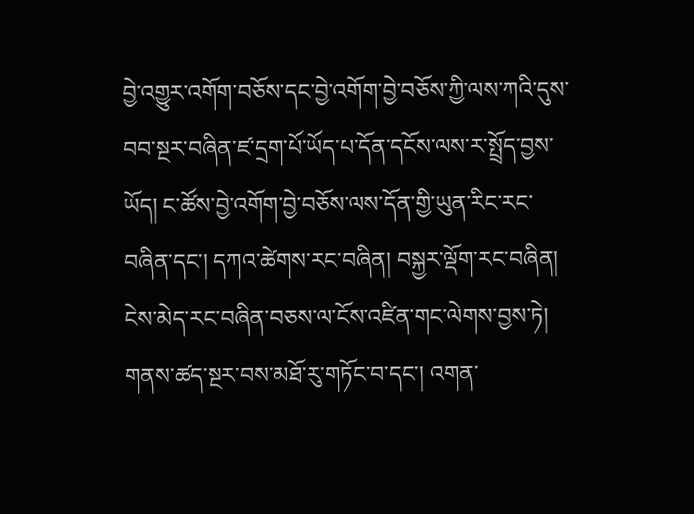བྱེ་འགྱུར་འགོག་བཅོས་དང་བྱེ་འགོག་བྱེ་བཅོས་ཀྱི་ལས་ཀའི་དུས་བབ་སྔར་བཞིན་ཛ་དྲག་པོ་ཡོད་པ་དོན་དངོས་ལས་ར་སྤྲོད་བྱས་ཡོད། ང་ཚོས་བྱེ་འགོག་བྱེ་བཅོས་ལས་དོན་གྱི་ཡུན་རིང་རང་བཞིན་དང་། དཀའ་ཚེགས་རང་བཞིན། བསྐྱར་ལྡོག་རང་བཞིན། ངེས་མེད་རང་བཞིན་བཅས་ལ་ངོས་འཛིན་གང་ལེགས་བྱས་ཏེ། གནས་ཚད་སྔར་བས་མཐོ་རུ་གཏོང་བ་དང་། འགན་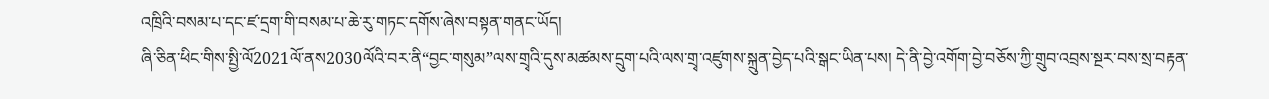འཁྲིའི་བསམ་པ་དང་ཛ་དྲག་གི་བསམ་པ་ཆེ་རུ་གཏང་དགོས་ཞེས་བསྟན་གནང་ཡོད།
ཞི་ཅིན་ཕིང་གིས་སྤྱི་ལོ2021ལོ་ནས2030ལོའི་བར་ནི“བྱང་གསུམ”ལས་གྲྭའི་དུས་མཚམས་དྲུག་པའི་ལས་གྲྭ་འཛུགས་སྐྲུན་བྱེད་པའི་སྒང་ཡིན་པས། དེ་ནི་བྱེ་འགོག་བྱེ་བཅོས་ཀྱི་གྲུབ་འབྲས་སྔར་བས་སྲ་བརྟན་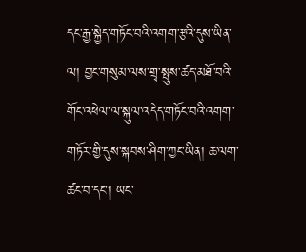དང་རྒྱ་སྐྱེད་གཏོང་བའི་འགག་རྩའི་དུས་ཡིན་ལ། བྱང་གསུམ་ལས་གྲྭ་སྤུས་ཚད་མཐོ་བའི་གོང་འཕེལ་ལ་སྐུལ་འདེད་གཏོང་བའི་འགག་གཏོར་གྱི་དུས་སྐབས་ཤིག་ཀྱང་ཡིན། ཆ་ལག་ཚང་བ་དང་། ཡང་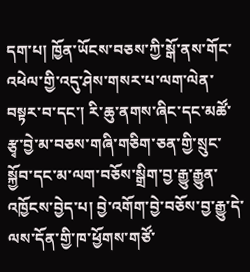དག་པ། ཁྱོན་ཡོངས་བཅས་ཀྱི་སྒོ་ནས་གོང་འཕེལ་གྱི་འདུ་ཤེས་གསར་པ་ལག་ལེན་བསྟར་བ་དང་། རི་ཆུ་ནགས་ཞིང་དང་མཚོ་རྩྭ་བྱེ་མ་བཅས་གཞི་གཅིག་ཅན་གྱི་སྲུང་སྐྱོབ་དང་མ་ལག་བཅོས་སྒྲིག་བྱ་རྒྱུ་རྒྱུན་འཁྱོངས་བྱེད་པ། བྱེ་འགོག་བྱེ་བཅོས་བྱ་རྒྱུ་དེ་ལས་དོན་གྱི་ཁ་ཕྱོགས་གཙོ་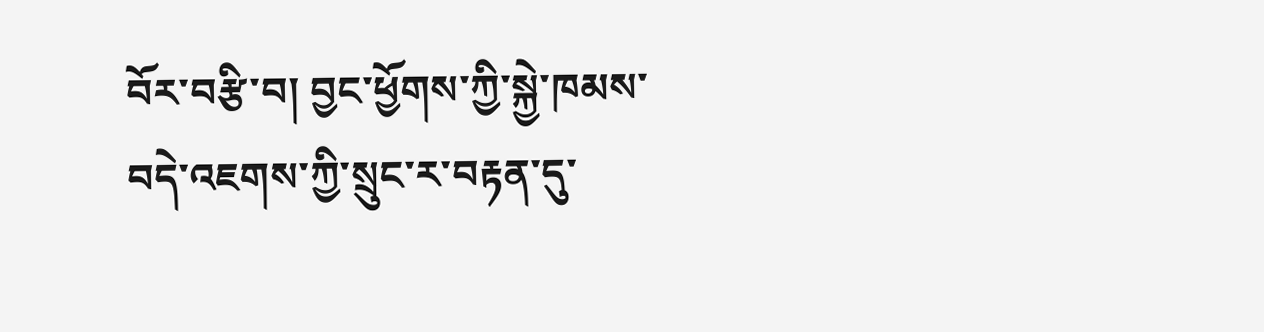བོར་བརྩི་བ། བྱང་ཕྱོགས་ཀྱི་སྐྱེ་ཁམས་བདེ་འཇགས་ཀྱི་སྲུང་ར་བརྟན་དུ་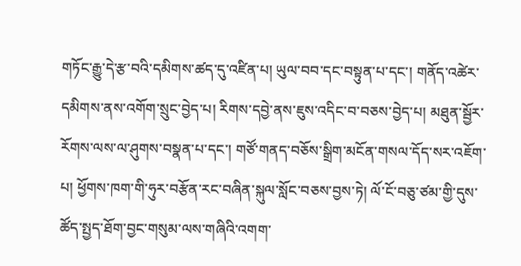གཏོང་རྒྱུ་དེ་རྩ་བའི་དམིགས་ཚད་དུ་འཛིན་པ། ཡུལ་བབ་དང་བསྟུན་པ་དང་། གནོད་འཚེར་དམིགས་ནས་འགོག་སྲུང་བྱེད་པ། རིགས་དབྱེ་ནས་ཇུས་འདིང་བ་བཅས་བྱེད་པ། མཐུན་སྦྱོར་རོགས་ལས་ལ་ཤུགས་བསྣན་པ་དང་། གཙོ་གནད་བཅོས་སྒྲིག་མངོན་གསལ་དོད་སར་འཇོག་པ། ཕྱོགས་ཁག་གི་ཧུར་བརྩོན་རང་བཞིན་སྐུལ་སློང་བཅས་བྱས་ཏེ། ལོ་ངོ་བཅུ་ཙམ་གྱི་དུས་ཚོད་སྤྱད་ཐོག་བྱང་གསུམ་ལས་གཞིའི་འགག་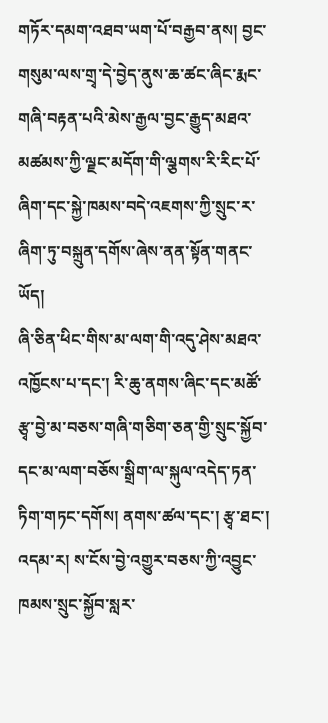གཏོར་དམག་འཐབ་ཡག་པོ་བརྒྱབ་ནས། བྱང་གསུམ་ལས་གྲྭ་དེ་བྱེད་ནུས་ཆ་ཚང་ཞིང་རྨང་གཞི་བརྟན་པའི་མེས་རྒྱལ་བྱང་རྒྱུད་མཐའ་མཚམས་ཀྱི་ལྗང་མདོག་གི་ལྕགས་རི་རིང་པོ་ཞིག་དང་སྐྱེ་ཁམས་བདེ་འཇགས་ཀྱི་སྲུང་ར་ཞིག་ཏུ་བསྐྲུན་དགོས་ཞེས་ནན་སྟོན་གནང་ཡོད།
ཞི་ཅིན་ཕིང་གིས་མ་ལག་གི་འདུ་ཤེས་མཐའ་འཁྱོངས་པ་དང་། རི་ཆུ་ནགས་ཞིང་དང་མཚོ་རྩྭ་བྱེ་མ་བཅས་གཞི་གཅིག་ཅན་གྱི་སྲུང་སྐྱོབ་དང་མ་ལག་བཅོས་སྒྲིག་ལ་སྐུལ་འདེད་ཏན་ཏིག་གཏང་དགོས། ནགས་ཚལ་དང་། རྩྭ་ཐང་། འདམ་ར། ས་ངོས་བྱེ་འགྱུར་བཅས་ཀྱི་འབྱུང་ཁམས་སྲུང་སྐྱོབ་སླར་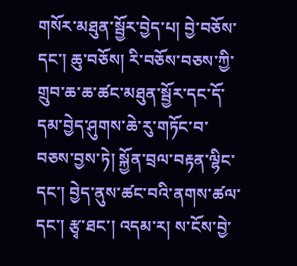གསོར་མཐུན་སྦྱོར་བྱེད་པ། བྱེ་བཅོས་དང་། ཆུ་བཅོས། རི་བཅོས་བཅས་ཀྱི་གྲུབ་ཆ་ཆ་ཚང་མཐུན་སྦྱོར་དང་དོ་དམ་བྱེད་ཤུགས་ཆེ་རུ་གཏོང་བ་བཅས་བྱས་ཏེ། སྐྱོན་བྲལ་བརྟན་ལྷིང་དང་། བྱེད་ནུས་ཚང་བའི་ནགས་ཚལ་དང་། རྩྭ་ཐང་། འདམ་ར། ས་ངོས་བྱེ་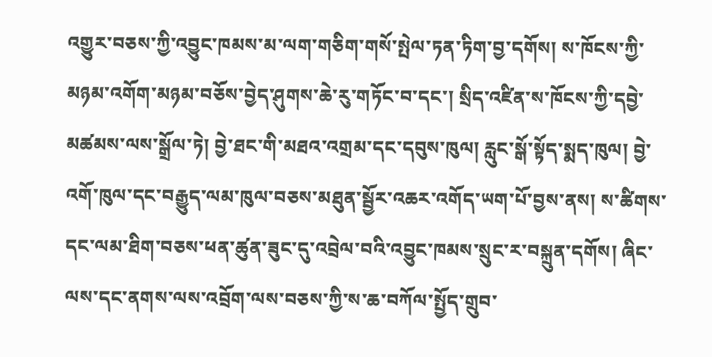འགྱུར་བཅས་ཀྱི་འབྱུང་ཁམས་མ་ལག་གཅིག་གསོ་སྤེལ་ཏན་ཏིག་བྱ་དགོས། ས་ཁོངས་ཀྱི་མཉམ་འགོག་མཉམ་བཅོས་བྱེད་ཤུགས་ཆེ་རུ་གཏོང་བ་དང་། སྲིད་འཛིན་ས་ཁོངས་ཀྱི་དབྱེ་མཚམས་ལས་སྒྲོལ་ཏེ། བྱེ་ཐང་གི་མཐའ་འགྲམ་དང་དབུས་ཁུལ། རླུང་སྒོ་སྟོད་སྨད་ཁུལ། བྱེ་འགོ་ཁུལ་དང་བརྒྱུད་ལམ་ཁུལ་བཅས་མཐུན་སྦྱོར་འཆར་འགོད་ཡག་པོ་བྱས་ནས། ས་ཚིགས་དང་ལམ་ཐིག་བཅས་ཕན་ཚུན་ཟུང་དུ་འབྲེལ་བའི་འབྱུང་ཁམས་སྲུང་ར་བསྐྲུན་དགོས། ཞིང་ལས་དང་ནགས་ལས་འབྲོག་ལས་བཅས་ཀྱི་ས་ཆ་བཀོལ་སྤྱོད་གྲུབ་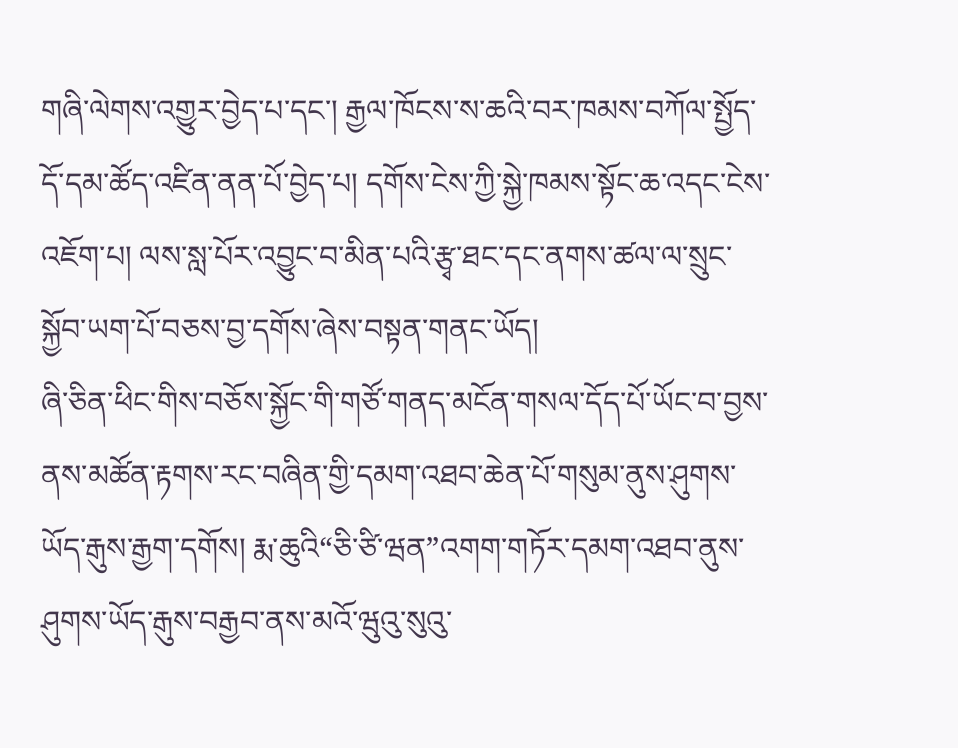གཞི་ལེགས་འགྱུར་བྱེད་པ་དང་། རྒྱལ་ཁོངས་ས་ཆའི་བར་ཁམས་བཀོལ་སྤྱོད་དོ་དམ་ཚོད་འཛིན་ནན་པོ་བྱེད་པ། དགོས་ངེས་ཀྱི་སྐྱེ་ཁམས་སྟོང་ཆ་འདང་ངེས་འཇོག་པ། ལས་སླ་པོར་འབྱུང་བ་མིན་པའི་རྩྭ་ཐང་དང་ནགས་ཚལ་ལ་སྲུང་སྐྱོབ་ཡག་པོ་བཅས་བྱ་དགོས་ཞེས་བསྟན་གནང་ཡོད།
ཞི་ཅིན་ཕིང་གིས་བཅོས་སྐྱོང་གི་གཙོ་གནད་མངོན་གསལ་དོད་པོ་ཡོང་བ་བྱས་ནས་མཚོན་རྟགས་རང་བཞིན་གྱི་དམག་འཐབ་ཆེན་པོ་གསུམ་ནུས་ཤུགས་ཡོད་རྒུས་རྒྱག་དགོས། རྨ་ཆུའི“ཅི་ཙི་ཝན”འགག་གཏོར་དམག་འཐབ་ནུས་ཤུགས་ཡོད་རྒུས་བརྒྱབ་ནས་མའོ་ཝུའུ་སུའུ་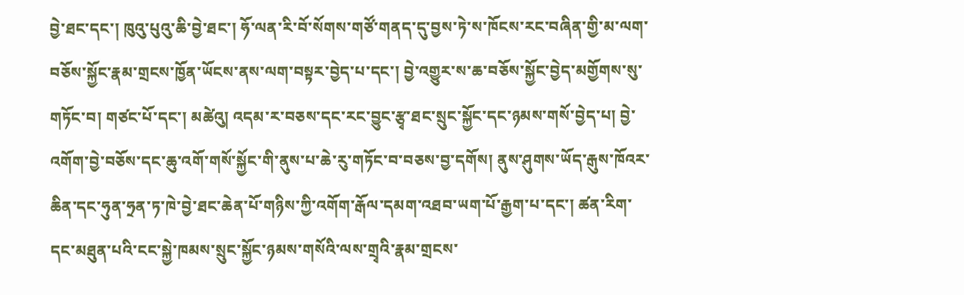བྱེ་ཐང་དང་། ཁུའུ་པུའུ་ཆི་བྱེ་ཐང་། ཧོ་ལན་རི་བོ་སོགས་གཙོ་གནད་དུ་བྱས་ཏེ་ས་ཁོངས་རང་བཞིན་གྱི་མ་ལག་བཅོས་སྐྱོང་རྣམ་གྲངས་ཁྱོན་ཡོངས་ནས་ལག་བསྟར་བྱེད་པ་དང་། བྱེ་འགྱུར་ས་ཆ་བཅོས་སྐྱོང་བྱེད་མགྱོགས་སུ་གཏོང་བ། གཙང་པོ་དང་། མཚེའུ། འདམ་ར་བཅས་དང་རང་བྱུང་རྩྭ་ཐང་སྲུང་སྐྱོང་དང་ཉམས་གསོ་བྱེད་པ། བྱེ་འགོག་བྱེ་བཅོས་དང་ཆུ་འགོ་གསོ་སྐྱོང་གི་ནུས་པ་ཆེ་རུ་གཏོང་བ་བཅས་བྱ་དགོས། ནུས་ཤུགས་ཡོད་རྒུས་ཁོའར་ཆིན་དང་ཧུན་ཧྲན་ཏ་ཁེ་བྱེ་ཐང་ཆེན་པོ་གཉིས་ཀྱི་འགོག་རྒོལ་དམག་འཐབ་ཡག་པོ་རྒྱག་པ་དང་། ཚན་རིག་དང་མཐུན་པའི་ངང་སྐྱེ་ཁམས་སྲུང་སྐྱོང་ཉམས་གསོའི་ལས་གྲྭའི་རྣམ་གྲངས་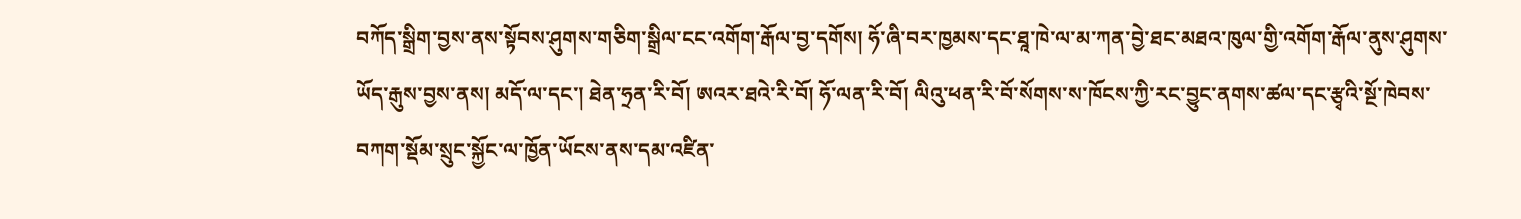བཀོད་སྒྲིག་བྱས་ནས་སྟོབས་ཤུགས་གཅིག་སྒྲིལ་ངང་འགོག་རྒོལ་བྱ་དགོས། ཧོ་ཞི་བར་ཁྱམས་དང་ཐཱ་ཁེ་ལ་མ་ཀན་བྱེ་ཐང་མཐའ་ཁུལ་གྱི་འགོག་རྒོལ་ནུས་ཤུགས་ཡོད་རྒུས་བྱས་ནས། མདོ་ལ་དང་། ཐེན་ཧྲན་རི་བོ། ཨའར་ཐའེ་རི་བོ། ཧོ་ལན་རི་བོ། ལིའུ་ཕན་རི་བོ་སོགས་ས་ཁོངས་ཀྱི་རང་བྱུང་ནགས་ཚལ་དང་རྩྭའི་སྔོ་ཁེབས་བཀག་སྡོམ་སྲུང་སྐྱོང་ལ་ཁྱོན་ཡོངས་ནས་དམ་འཛིན་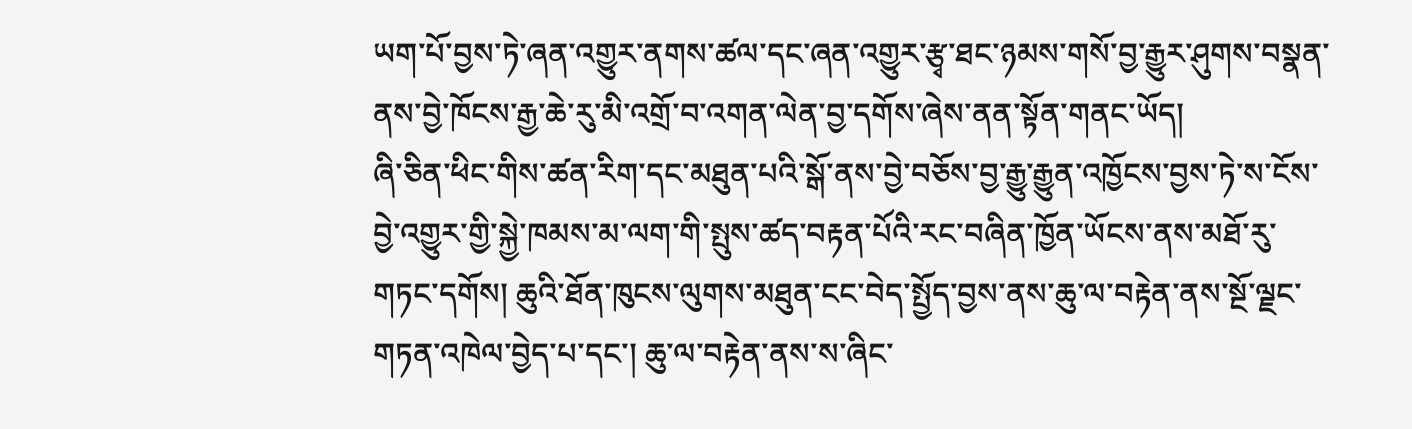ཡག་པོ་བྱས་ཏེ་ཞན་འགྱུར་ནགས་ཚལ་དང་ཞན་འགྱུར་རྩྭ་ཐང་ཉམས་གསོ་བྱ་རྒྱུར་ཤུགས་བསྣན་ནས་བྱེ་ཁོངས་རྒྱ་ཆེ་རུ་མི་འགྲོ་བ་འགན་ལེན་བྱ་དགོས་ཞེས་ནན་སྟོན་གནང་ཡོད།
ཞི་ཅིན་ཕིང་གིས་ཚན་རིག་དང་མཐུན་པའི་སྒོ་ནས་བྱེ་བཅོས་བྱ་རྒྱུ་རྒྱུན་འཁྱོངས་བྱས་ཏེ་ས་ངོས་བྱེ་འགྱུར་གྱི་སྐྱེ་ཁམས་མ་ལག་གི་སྤུས་ཚད་བརྟན་པོའི་རང་བཞིན་ཁྱོན་ཡོངས་ནས་མཐོ་རུ་གཏང་དགོས། ཆུའི་ཐོན་ཁུངས་ལུགས་མཐུན་ངང་བེད་སྤྱོད་བྱས་ནས་ཆུ་ལ་བརྟེན་ནས་སྔོ་ལྗང་གཏན་འཁེལ་བྱེད་པ་དང་། ཆུ་ལ་བརྟེན་ནས་ས་ཞིང་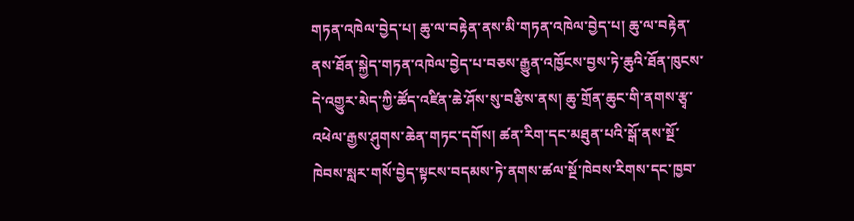གཏན་འཁེལ་བྱེད་པ། ཆུ་ལ་བརྟེན་ནས་མི་གཏན་འཁེལ་བྱེད་པ། ཆུ་ལ་བརྟེན་ནས་ཐོན་སྐྱེད་གཏན་འཁེལ་བྱེད་པ་བཅས་རྒྱུན་འཁྱོངས་བྱས་ཏེ་ཆུའི་ཐོན་ཁུངས་དེ་འགྱུར་མེད་ཀྱི་ཚོད་འཛིན་ཆེ་ཤོས་སུ་བརྩིས་ནས། ཆུ་གྲོན་ཆུང་གི་ནགས་རྩྭ་འཕེལ་རྒྱས་ཤུགས་ཆེན་གཏང་དགོས། ཚན་རིག་དང་མཐུན་པའི་སྒོ་ནས་སྔོ་ཁེབས་སླར་གསོ་བྱེད་སྟངས་བདམས་ཏེ་ནགས་ཚལ་སྔོ་ཁེབས་རིགས་དང་ཁྱབ་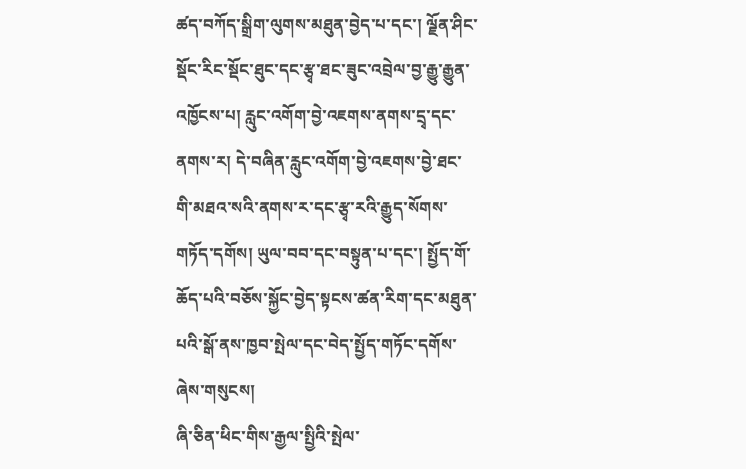ཚད་བཀོད་སྒྲིག་ལུགས་མཐུན་བྱེད་པ་དང་། ལྗོན་ཤིང་སྡོང་རིང་སྡོང་ཐུང་དང་རྩྭ་ཐང་ཟུང་འབྲེལ་བྱ་རྒྱུ་རྒྱུན་འཁྱོངས་པ། རླུང་འགོག་བྱེ་འཇགས་ནགས་དྲྭ་དང་ནགས་ར། དེ་བཞིན་རླུང་འགོག་བྱེ་འཇགས་བྱེ་ཐང་གི་མཐའ་སའི་ནགས་ར་དང་རྩྭ་རའི་རྒྱུད་སོགས་གཏོད་དགོས། ཡུལ་བབ་དང་བསྟུན་པ་དང་། སྤྱོད་གོ་ཆོད་པའི་བཅོས་སྐྱོང་བྱེད་སྟངས་ཚན་རིག་དང་མཐུན་པའི་སྒོ་ནས་ཁྱབ་སྤེལ་དང་བེད་སྤྱོད་གཏོང་དགོས་ཞེས་གསུངས།
ཞི་ཅིན་ཕིང་གིས་རྒྱལ་སྤྱིའི་སྤེལ་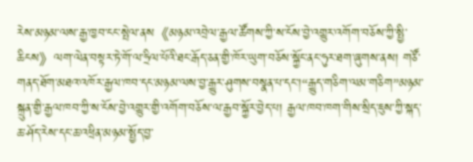རེས་མཉམ་ལས་རྒྱ་ཁྱབ་ངང་སྤེལ་ནས《མཉམ་འབྲེལ་རྒྱལ་ཚོགས་ཀྱི་ས་ངོས་བྱེ་འགྱུར་འགོག་བཅོས་ཀྱི་སྤྱི་ཆིངས》ལག་ལེན་བསྟར་ཏེ་གོ་ལ་ཧྲིལ་པོའི་ཐང་རྒོད་ཅན་གྱི་ཁོར་ཡུག་བཅོས་སྐྱོང་ནང་ཧུར་ཐག་ཞུགས་ནས། གཙོ་གནད་ཐོག་མཐའ་འཁོར་རྒྱལ་ཁབ་དང་མཉམ་ལས་བྱ་རྒྱུར་ཤུགས་བསྣན་པ་དང་།“རྒྱུད་གཅིག་ལམ་གཅིག”མཉམ་སྐྲུན་གྱི་རྒྱལ་ཁབ་ཀྱི་ས་ངོས་བྱེ་འགྱུར་གྱི་འགོག་བཅོས་ལ་རྒྱབ་སྐྱོར་བྱེད་པ། རྒྱལ་ཁབ་ཁག་གིས་སྲིད་ཇུས་ཀྱི་སྐད་ཆ་ཤོད་རེས་དང་ཆ་འཕྲིན་མཉམ་སྤྱོད་བྱ་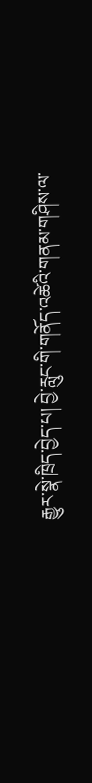རྒྱུར་སྣེ་ཁྲིད་བྱེད་པ། བྱེ་རླུང་གི་གནོད་འཚེའི་གནམ་གཤིས་ལ་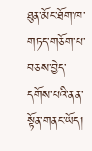ཐུན་མོང་ཐོག་ཁ་གཏད་གཅོག་པ་བཅས་བྱེད་དགོས་པའི་ནན་སྟོན་གནང་ཡོད།